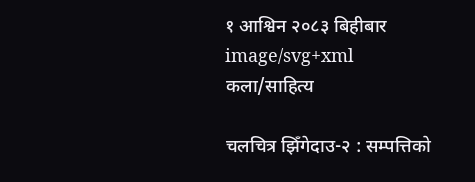१ आश्विन २०८३ बिहीबार
image/svg+xml
कला/साहित्य

चलचित्र झिँगेदाउ-२ : सम्पत्तिको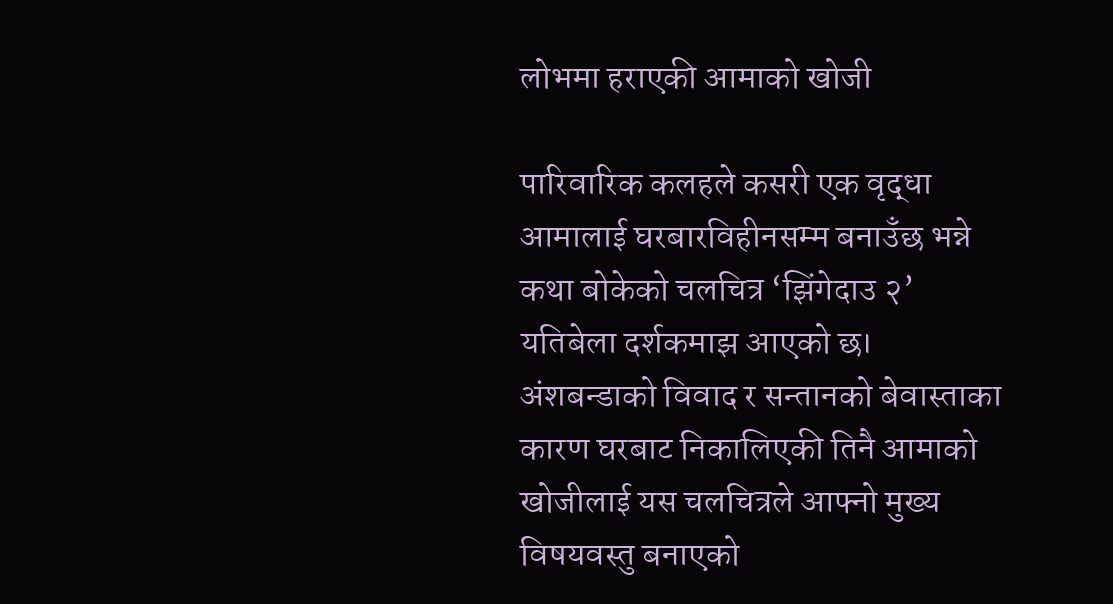लोभमा हराएकी आमाको खोजी

पारिवारिक कलहले कसरी एक वृद्धा आमालाई घरबारविहीनसम्म बनाउँछ भन्ने कथा बोकेको चलचित्र ‘झिंगेदाउ २’ यतिबेला दर्शकमाझ आएको छ। अंशबन्डाको विवाद र सन्तानको बेवास्ताका कारण घरबाट निकालिएकी तिनै आमाको खोजीलाई यस चलचित्रले आफ्नो मुख्य विषयवस्तु बनाएको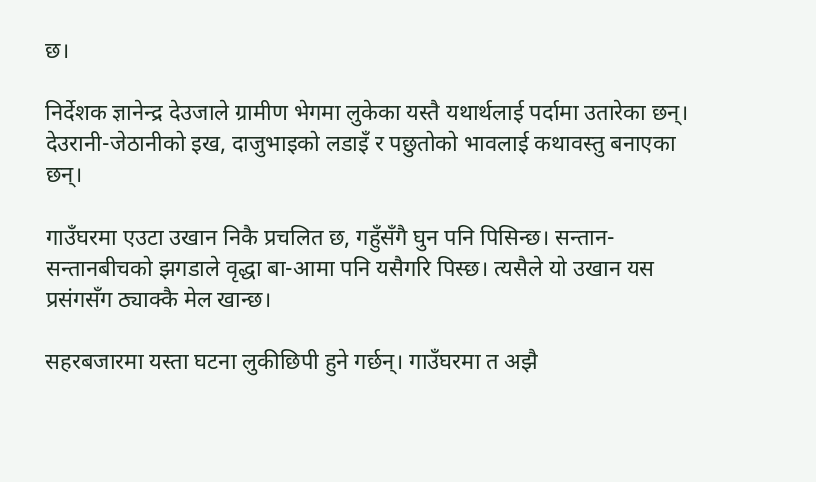छ।

निर्देशक ज्ञानेन्द्र देउजाले ग्रामीण भेगमा लुकेका यस्तै यथार्थलाई पर्दामा उतारेका छन्। देउरानी-जेठानीको इख, दाजुभाइको लडाइँ र पछुतोको भावलाई कथावस्तु बनाएका छन्।

गाउँघरमा एउटा उखान निकै प्रचलित छ, गहुँसँगै घुन पनि पिसिन्छ। सन्तान-सन्तानबीचको झगडाले वृद्धा बा-आमा पनि यसैगरि पिस्छ। त्यसैले यो उखान यस प्रसंगसँग ठ्याक्कै मेल खान्छ।

सहरबजारमा यस्ता घटना लुकीछिपी हुने गर्छन्। गाउँघरमा त अझै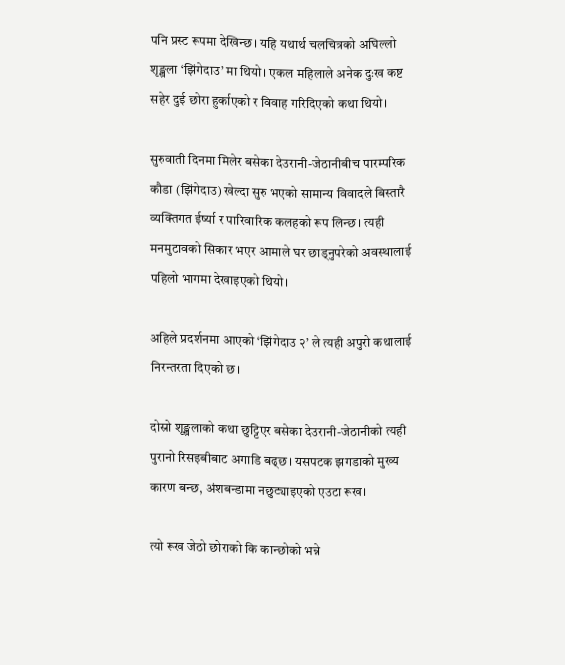पनि प्रस्ट रूपमा देखिन्छ। यहि यथार्थ चलचित्रको अघिल्लो शृङ्खला ‘झिंगेदाउ’ मा थियो। एकल महिलाले अनेक दुःख कष्ट सहेर दुई छोरा हुर्काएको र विवाह गरिदिएको कथा थियो।

सुरुवाती दिनमा मिलेर बसेका देउरानी-जेठानीबीच पारम्परिक कौडा (झिंगेदाउ) खेल्दा सुरु भएको सामान्य विवादले बिस्तारै व्यक्तिगत ईर्ष्या र पारिवारिक कलहको रूप लिन्छ। त्यही मनमुटावको सिकार भएर आमाले घर छाड्नुपरेको अवस्थालाई पहिलो भागमा देखाइएको थियो।

अहिले प्रदर्शनमा आएको ‘झिंगेदाउ २’ ले त्यही अपुरो कथालाई निरन्तरता दिएको छ।

दोस्रो शृङ्खलाको कथा छुट्टिएर बसेका देउरानी-जेठानीको त्यही पुरानो रिसइबीबाट अगाडि बढ्छ। यसपटक झगडाको मुख्य कारण बन्छ, अंशबन्डामा नछुट्याइएको एउटा रूख।

त्यो रूख जेठो छोराको कि कान्छोको भन्ने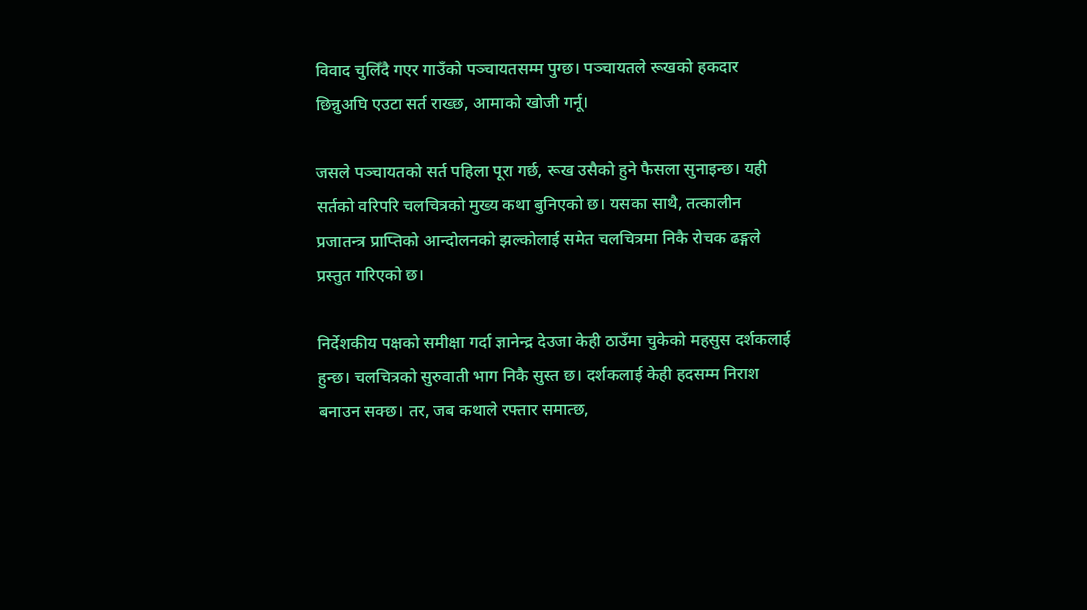विवाद चुलिँदै गएर गाउँको पञ्चायतसम्म पुग्छ। पञ्चायतले रूखको हकदार छिन्नुअघि एउटा सर्त राख्छ, आमाको खोजी गर्नू।

जसले पञ्चायतको सर्त पहिला पूरा गर्छ, रूख उसैको हुने फैसला सुनाइन्छ। यही सर्तको वरिपरि चलचित्रको मुख्य कथा बुनिएको छ। यसका साथै, तत्कालीन प्रजातन्त्र प्राप्तिको आन्दोलनको झल्कोलाई समेत चलचित्रमा निकै रोचक ढङ्गले प्रस्तुत गरिएको छ।

निर्देशकीय पक्षको समीक्षा गर्दा ज्ञानेन्द्र देउजा केही ठाउँमा चुकेको महसुस दर्शकलाई हुन्छ। चलचित्रको सुरुवाती भाग निकै सुस्त छ। दर्शकलाई केही हदसम्म निराश बनाउन सक्छ। तर, जब कथाले रफ्तार समात्छ,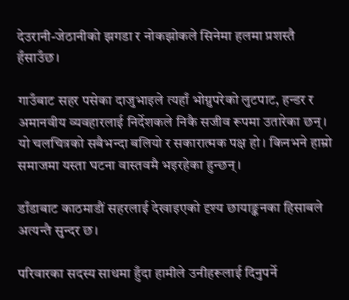देउरानी-जेठानीको झगडा र नोकझोकले सिनेमा हलमा प्रशस्तै हँसाउँछ।

गाउँबाट सहर पसेका दाजुभाइले त्यहाँ भोग्नुपरेको लुटपाट, हन्डर र अमानवीय व्यवहारलाई निर्देशकले निकै सजीव रूपमा उतारेका छन्। यो चलचित्रको सबैभन्दा बलियो र सकारात्मक पक्ष हो। किनभने हाम्रो समाजमा यस्ता घटना वास्तवमै भइरहेका हुन्छन्।

डाँडाबाट काठमाडौं सहरलाई देखाइएको दृश्य छायाङ्कनका हिसाबले अत्यन्तै सुन्दर छ।

परिवारका सदस्य साथमा हुँदा हामीले उनीहरूलाई दिनुपर्ने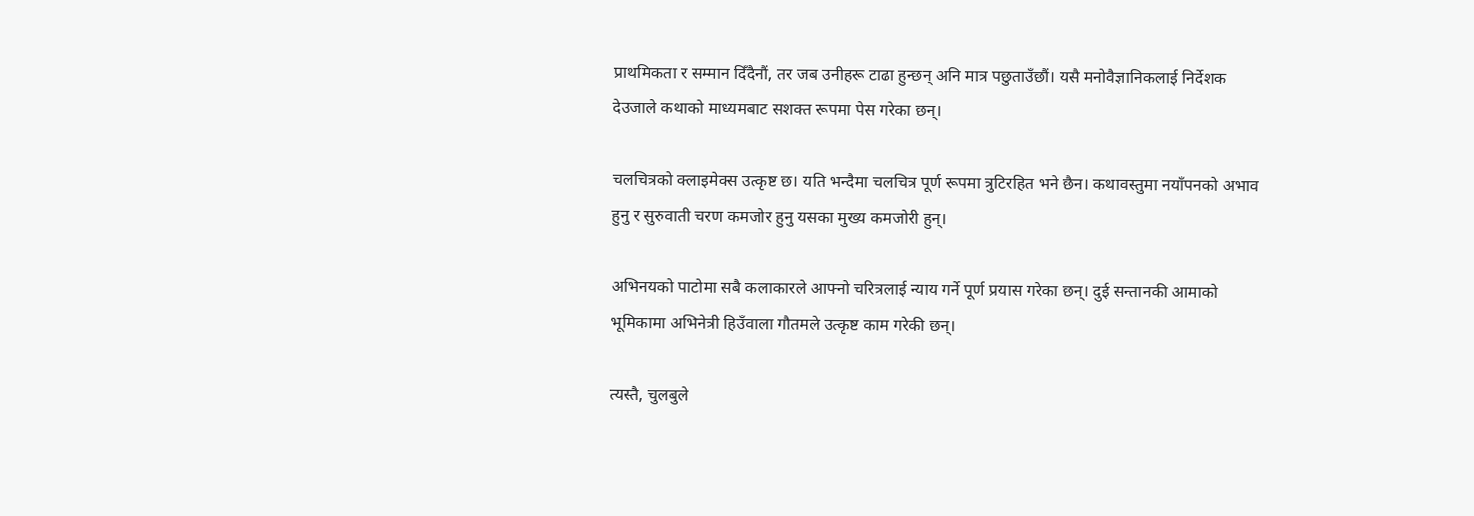प्राथमिकता र सम्मान दिँदैनौं, तर जब उनीहरू टाढा हुन्छन् अनि मात्र पछुताउँछौं। यसै मनोवैज्ञानिकलाई निर्देशक देउजाले कथाको माध्यमबाट सशक्त रूपमा पेस गरेका छन्।

चलचित्रको क्लाइमेक्स उत्कृष्ट छ। यति भन्दैमा चलचित्र पूर्ण रूपमा त्रुटिरहित भने छैन। कथावस्तुमा नयाँपनको अभाव हुनु र सुरुवाती चरण कमजोर हुनु यसका मुख्य कमजोरी हुन्।

अभिनयको पाटोमा सबै कलाकारले आफ्नो चरित्रलाई न्याय गर्ने पूर्ण प्रयास गरेका छन्। दुई सन्तानकी आमाको भूमिकामा अभिनेत्री हिउँवाला गौतमले उत्कृष्ट काम गरेकी छन्।

त्यस्तै, चुलबुले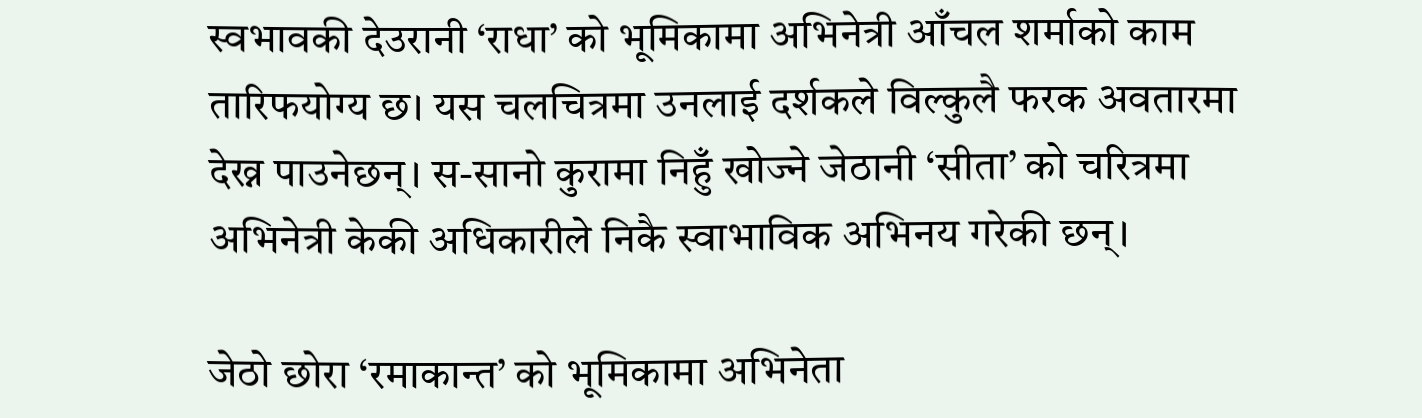स्वभावकी देउरानी ‘राधा’ को भूमिकामा अभिनेत्री आँचल शर्माको काम तारिफयोग्य छ। यस चलचित्रमा उनलाई दर्शकले विल्कुलै फरक अवतारमा देख्न पाउनेछन्। स-सानो कुरामा निहुँ खोज्ने जेठानी ‘सीता’ को चरित्रमा अभिनेत्री केकी अधिकारीले निकै स्वाभाविक अभिनय गरेकी छन्।

जेठो छोरा ‘रमाकान्त’ को भूमिकामा अभिनेता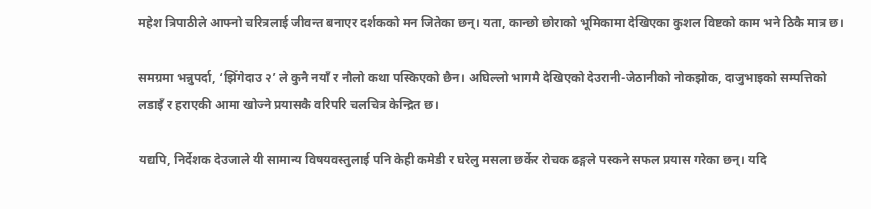महेश त्रिपाठीले आफ्नो चरित्रलाई जीवन्त बनाएर दर्शकको मन जितेका छन्। यता, कान्छो छोराको भूमिकामा देखिएका कुशल विष्टको काम भने ठिकै मात्र छ।

समग्रमा भन्नुपर्दा, ‘झिँगेदाउ २’ ले कुनै नयाँ र नौलो कथा पस्किएको छैन। अघिल्लो भागमै देखिएको देउरानी-जेठानीको नोकझोक, दाजुभाइको सम्पत्तिको लडाइँ र हराएकी आमा खोज्ने प्रयासकै वरिपरि चलचित्र केन्द्रित छ।

यद्यपि, निर्देशक देउजाले यी सामान्य विषयवस्तुलाई पनि केही कमेडी र घरेलु मसला छर्केर रोचक ढङ्गले पस्कने सफल प्रयास गरेका छन्। यदि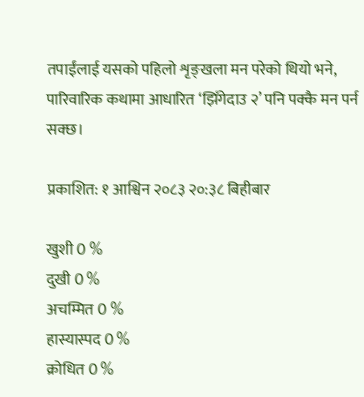तपाईंलाई यसको पहिलो शृङ्खला मन परेको थियो भने, पारिवारिक कथामा आधारित ‘झिँगेदाउ २’ पनि पक्कै मन पर्न सक्छ।

प्रकाशित: १ आश्विन २०८३ २०:३८ बिहीबार

खुशी 0 %
दुखी 0 %
अचम्मित 0 %
हास्यास्पद 0 %
क्रोधित 0 %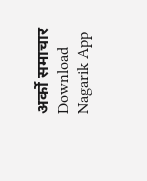अर्को समाचार
Download Nagarik App